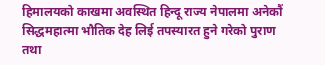हिमालयको काखमा अवस्थित हिन्दू राज्य नेपालमा अनेकौं सिद्धमहात्मा भौतिक देह लिई तपस्यारत हुने गरेको पुराण तथा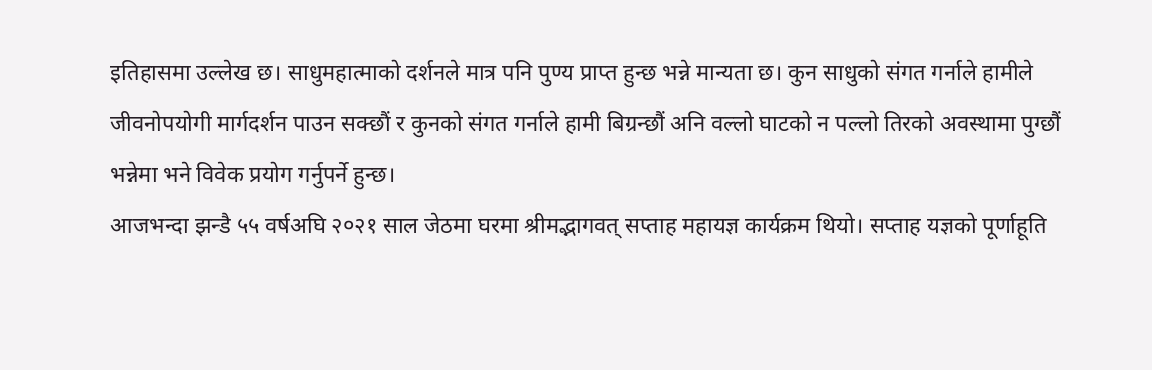इतिहासमा उल्लेख छ। साधुमहात्माको दर्शनले मात्र पनि पुण्य प्राप्त हुन्छ भन्ने मान्यता छ। कुन साधुको संगत गर्नाले हामीले जीवनोपयोगी मार्गदर्शन पाउन सक्छौं र कुनको संगत गर्नाले हामी बिग्रन्छौं अनि वल्लो घाटको न पल्लो तिरको अवस्थामा पुग्छौं भन्नेमा भने विवेक प्रयोग गर्नुपर्ने हुन्छ।
आजभन्दा झन्डै ५५ वर्षअघि २०२१ साल जेठमा घरमा श्रीमद्भागवत् सप्ताह महायज्ञ कार्यक्रम थियो। सप्ताह यज्ञको पूर्णाहूति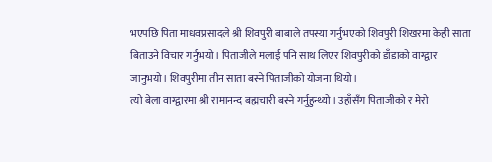भएपछि पिता माधवप्रसादले श्री शिवपुरी बाबाले तपस्या गर्नुभएको शिवपुरी शिखरमा केही साता बिताउने विचार गर्नुभयो। पिताजीले मलाई पनि साथ लिएर शिवपुरीको डाँडाको वाग्द्वार जानुभयो। शिवपुरीमा तीन साता बस्ने पिताजीको योजना थियो।
त्यो बेला वाग्द्वारमा श्री रामानन्द बह्मचारी बस्ने गर्नुहुन्थ्यो। उहाँसँग पिताजीको र मेरो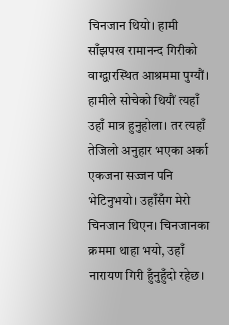चिनजान थियो। हामी साँझपख रामानन्द गिरीको वाग्द्वारस्थित आश्रममा पुग्यौं। हामीले सोचेको थियौं त्यहाँ उहाँ मात्र हुनुहोला। तर त्यहाँ तेजिलो अनुहार भएका अर्का एकजना सज्जन पनि भेटिनुभयो। उहाँसँग मेरो चिनजान थिएन। चिनजानका क्रममा थाहा भयो, उहाँ नारायण गिरी हुँनुहुँदो रहेछ।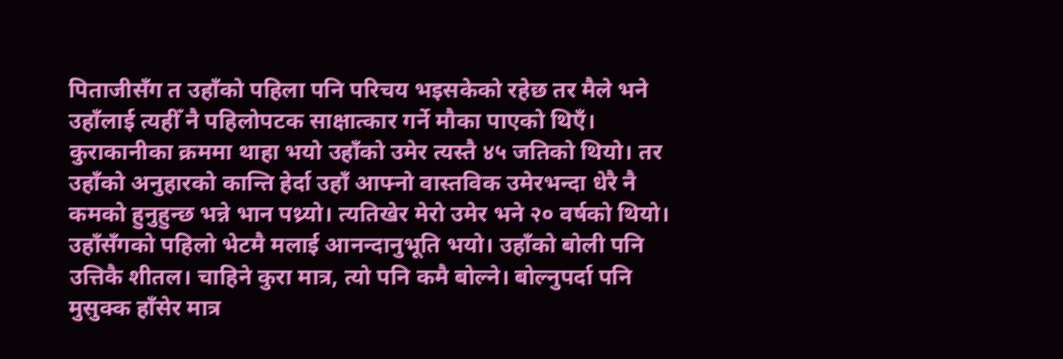पिताजीसँग त उहाँको पहिला पनि परिचय भइसकेको रहेछ तर मैले भने उहाँलाई त्यहीँ नै पहिलोपटक साक्षात्कार गर्ने मौका पाएको थिएँ।
कुराकानीका क्रममा थाहा भयो उहाँको उमेर त्यस्तै ४५ जतिको थियो। तर उहाँको अनुहारको कान्ति हेर्दा उहाँ आफ्नो वास्तविक उमेरभन्दा धेरै नै कमको हुनुहुन्छ भन्ने भान पथ्र्यो। त्यतिखेर मेरो उमेर भने २० वर्षको थियो। उहाँसँगको पहिलो भेटमै मलाई आनन्दानुभूति भयो। उहाँको बोली पनि उत्तिकै शीतल। चाहिने कुरा मात्र, त्यो पनि कमै बोल्ने। बोल्नुपर्दा पनि मुसुक्क हाँसेर मात्र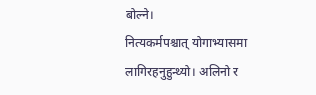बोल्ने।
नित्यकर्मपश्चात् योगाभ्यासमा लागिरहनुहुन्थ्यो। अलिनो र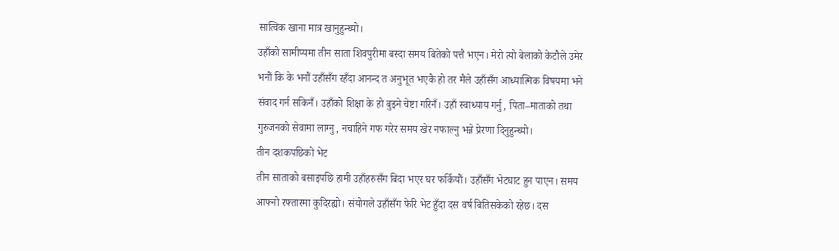सात्विक खाना मात्र खानुहुन्थ्यो।
उहाँको सामीप्यमा तीन साता शिवपुरीमा बस्दा समय बितेको पत्तै भएन। मेरो त्यो बेलाको केटौले उमेर भनौं कि के भनौं उहाँसँग रहँदा आनन्द त अनुभूत भएकै हो तर मैले उहाँसँग आध्यात्मिक विषयमा भने संवाद गर्न सकिनँ। उहाँको शिक्षा के हो बुझ्ने चेष्टा गरिनँ। उहाँ स्वाध्याय गर्नु, पिता–माताको तथा गुरुजनको सेवामा लाग्नु, नचाहिने गफ गरेर समय खेर नफाल्नु भन्ने प्रेरणा दिनुहुन्थ्यो।
तीन दशकपछिको भेट
तीन साताको बसाइपछि हामी उहाँहरुसँग बिदा भएर घर फर्कियौं। उहाँसँग भेटघाट हुन पाएन। समय आफ्नो रफ्तारमा कुदिरह्यो। संयोगले उहाँसँग फेरि भेट हुँदा दस वर्ष बितिसकेको रहेछ। दस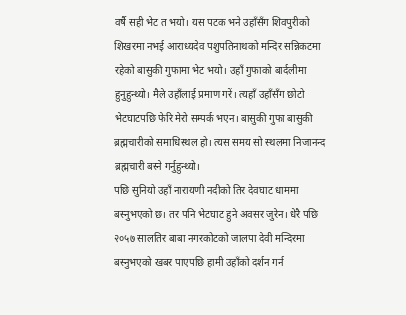वर्षै सही भेट त भयो। यस पटक भने उहाँसँग शिवपुरीको शिखरमा नभई आराध्यदेव पशुपतिनाथको मन्दिर सन्निकटमा रहेको बासुकी गुफामा भेट भयो। उहाँ गुफाको बार्दलीमा हुनुहुन्थ्यो। मैले उहाँलाई प्रमाण गरें। त्यहाँ उहाँसँग छोटो भेटघाटपछि फेरि मेरो सम्पर्क भएन। बासुकी गुफा बासुकी ब्रह्मचारीको समाधिस्थल हो। त्यस समय सो स्थलमा निजानन्द ब्रह्मचारी बस्ने गर्नुहुन्थ्यो।
पछि सुनियो उहाँ नारायणी नदीको तिर देवघाट धाममा बस्नुभएको छ। तर पनि भेटघाट हुने अवसर जुरेन। धेरै पछि २०५७ सालतिर बाबा नगरकोटको जालपा देवी मन्दिरमा बस्नुभएको खबर पाएपछि हामी उहाँको दर्शन गर्न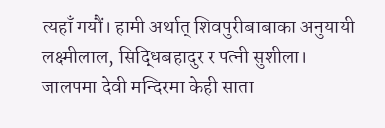त्यहाँ गयौं। हामी अर्थात् शिवपुरीबाबाका अनुयायी लक्ष्मीलाल, सिद्धिबहादुर र पत्नी सुशीला।
जालपमा देवी मन्दिरमा केही साता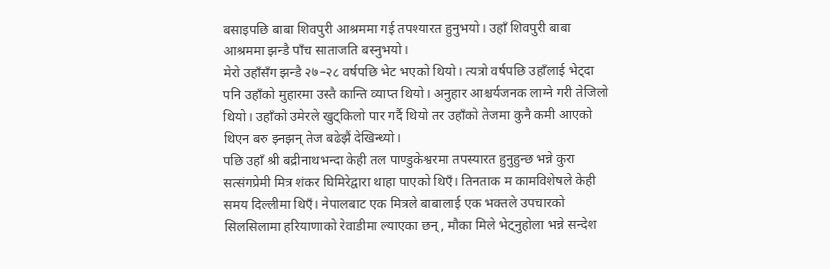बसाइपछि बाबा शिवपुरी आश्रममा गई तपश्यारत हुनुभयो। उहाँ शिवपुरी बाबा आश्रममा झन्डै पाँच साताजति बस्नुभयो।
मेरो उहाँसँग झन्डै २७–२८ वर्षपछि भेट भएको थियो। त्यत्रो वर्षपछि उहाँलाई भेट्दा पनि उहाँको मुहारमा उस्तै कान्ति व्याप्त थियो। अनुहार आश्चर्यजनक लाग्ने गरी तेजिलो थियो। उहाँको उमेरले खुट्किलो पार गर्दै थियो तर उहाँको तेजमा कुनै कमी आएको थिएन बरु झ्नझन् तेज बढेझैं देखिन्थ्यो।
पछि उहाँ श्री बद्रीनाथभन्दा केही तल पाण्डुकेश्वरमा तपस्यारत हुनुहुन्छ भन्ने कुरा सत्संगप्रेमी मित्र शंकर घिमिरेद्वारा थाहा पाएको थिएँ। तिनताक म कामविशेषले केही समय दिल्लीमा थिएँ। नेपालबाट एक मित्रले बाबालाई एक भक्तले उपचारको सिलसिलामा हरियाणाको रेवाडीमा ल्याएका छन्, मौका मिले भेट्नुहोला भन्ने सन्देश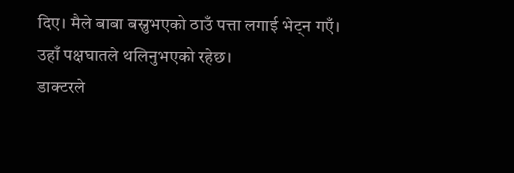दिए। मैले बाबा बस्नुभएको ठाउँ पत्ता लगाई भेट्न गएँ। उहाँ पक्षघातले थलिनुभएको रहेछ।
डाक्टरले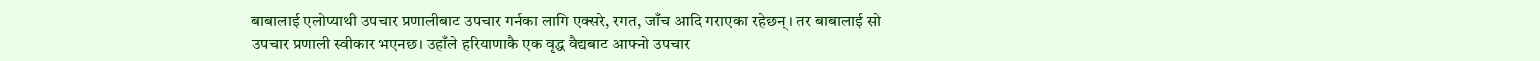बाबालाई एलोप्याथी उपचार प्रणालीबाट उपचार गर्नका लागि एक्सरे, रगत, जाँच आदि गराएका रहेछन्। तर बाबालाई सो उपचार प्रणाली स्वीकार भएनछ। उहाँले हरियाणाकै एक वृद्ध वैद्यबाट आफ्नो उपचार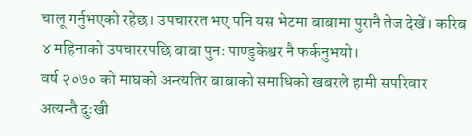चालू गर्नुभएको रहेछ। उपचाररत भए पनि यस भेटमा बाबामा पुरानै तेज देखें। करिब ४ महिनाको उपचाररपछि बाबा पुनः पाण्डुकेश्वर नै फर्कनुभयो।
वर्ष २०७० को माघको अन्त्यतिर बाबाको समाधिको खबरले हामी सपरिवार अत्यन्तै दुःखी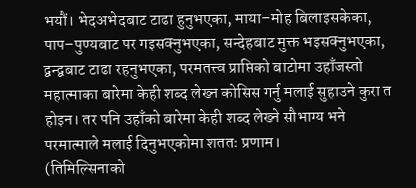भयौं। भेदअभेदबाट टाढा हुनुभएका, माया–मोह बिलाइसकेका, पाप–पुण्यबाट पर गइसक्नुभएका, सन्देहबाट मुक्त भइसक्नुभएका, द्वन्द्वबाट टाढा रहनुभएका, परमतत्त्व प्राप्तिको बाटोमा उहाँजस्तो महात्माका बारेमा केही शब्द लेख्न कोसिस गर्नु मलाई सुहाउने कुरा त होइन। तर पनि उहाँको बारेमा केही शब्द लेख्ने सौभाग्य भने परमात्माले मलाई दिनुभएकोमा शततः प्रणाम।
(तिमिल्सिनाको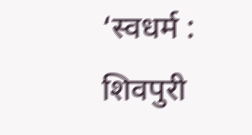‘स्वधर्म : शिवपुरी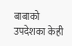बाबाको उपदेशका केही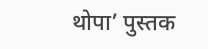थोपा’ पुस्तक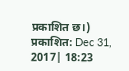प्रकाशित छ।)
प्रकाशित: Dec 31, 2017| 18:23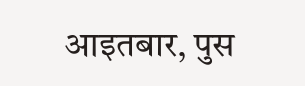आइतबार, पुस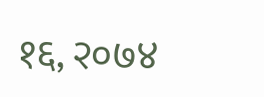१६, २०७४